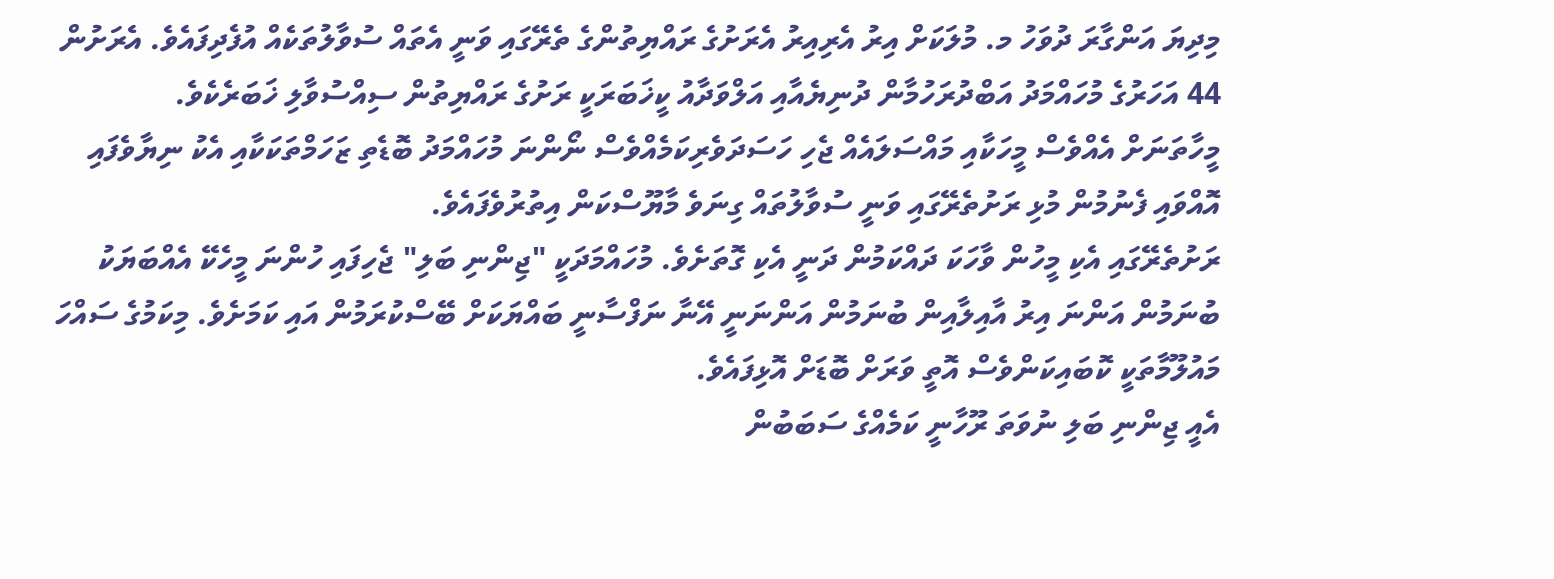މިދިޔަ އަންގާރަ ދުވަހު މ. މުލަކަށް އިރު އެރިއިރު އެރަށުގެ ރައްޔިތުންގެ ތެރޭގައި ވަނީ އެތައް ސުވާލުތަކެއް އުފެދިފައެވެ. އެރަށުން 44 އަހަރުގެ މުހައްމަދު އަބްދުރަހުމާން ދުނިޔެއާއި އަލްވަދާއު ކީޚަބަރަކީ ރަށުގެ ރައްޔިތުން ސިއްސުވާލި ޚަބަރެކެވެ.
މީހާތަނަށް އެއްވެސް މީހަކާއި މައްސަލައެއް ޖެހި ހަސަދަވެރިކަމެއްވެސް ނޯންނަ މުހައްމަދު ބޮޑެތި ޒަހަމްތަކަކާއި އެކު ނިޔާވެފައި އޮއްވައި ފެނުމުން މުޅި ރަށުތެރޭގައި ވަނީ ސުވާލުތައް ގިނަވެ މާޔޫސްކަން އިތުރުވެފައެވެ.
ރަށުތެރޭގައި އެކި މީހުން ވާހަކަ ދައްކަމުން ދަނީ އެކި ގޮތަށެވެ. މުހައްމަދަކީ "ޖިންނި ބަލި" ޖެހިފައި ހުންނަ މީހެކޭ އެއްބަޔަކު ބުނަމުން އަންނަ އިރު އާއިލާއިން ބުނަމުން އަންނަނީ އޭނާ ނަފްސާނީ ބައްޔަކަށް ބޭސްކުރަމުން އައި ކަމަށެވެ. މިކަމުގެ ސައްހަ މައުލޫމާތަކީ ކޮބައިކަންވެސް އޮތީ ވަރަށް ބޮޑަށް އޮޅިފައެވެ.
އެއީ ޖިންނި ބަލި ނުވަތަ ރޫހާނީ ކަމެއްގެ ސަބަބުން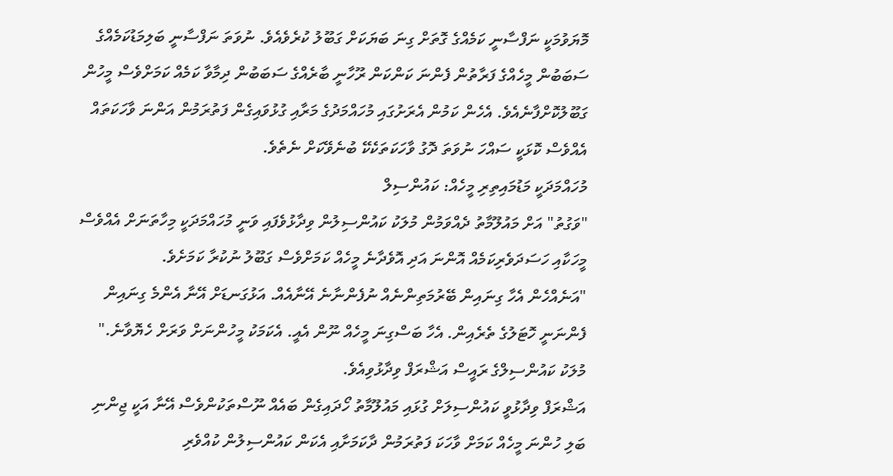މޮޔަވުމަކީ ނަފްސާނީ ކަމެއްގެ ގޮތަށް ގިނަ ބަޔަކަށް ގަބޫލު ކުރެވެއެވެ. ނުވަތަ ނަފްސާނީ ބަލިމަޑުކަމެއްގެ ސަބަބުން މީހެއްގެ ފަރާތުން ފެންނަ ކަންކަން ރޫހާނީ ބާރެއްގެ ސަބަބުން ދިމާވާ ކަމެއް ކަމަށްވެސް މީހުން ގަބޫލުކޮށްފާނެއެވެ. އެހެން ކަމުން އެރަށުގައި މުހައްމަދުގެ މަރާއި ގުޅުވައިގެން ފަތުރަމުން އަންނަ ވާހަކަތައް އެއްވެސް ކޮޅަކީ ސައްހަ ނުވަތަ ދޮގު ވާހަކަތަކެކޭ ބުނެވޭކަށް ނެތެވެ.
މުހައްމަދަކީ މަޑުމައިތިރި މީހެއް: ކައުންސިލް
"ވަގުތު" އަށް މައުލޫމާތު ދެއްވަމުން މުލަކު ކައުންސިލުން ވިދާޅުވެފައި ވަނީ މުހައްމަދަކީ މިހާތަނަށް އެއްވެސް މީހަކާއި ހަސަދަވެރިކަމެއް އޮންނަ އަދި އޮވެދާނެ މީހެއް ކަމަށްވެސް ގަބޫލު ނުކުރާ ކަމަށެވެ.
"އަނެއްހެން އެހާ ގިނައިން ބޭރުމަތިންނެއް ނުފެންނާނެ އޭނާއެއް. އަޅުގަނޑަށް އޭނާ އެންމެ ގިނައިން ފެންނަނީ ހޮޓަލުގެ ތެރެއިން. އެހާ ބަސްގިނަ މީހެއް ނޫން އެއީ. އެކަމަކު މީހުންނަށް ވަރަށް ހެޔޮވާނެ." މުލަކު ކައުންސިލްގެ ރައީސް އަޝްރަފް ވިދާޅުވިއެވެ.
އަޝްރަފް ވިދާޅުވީ ކައުންސިލަށް ގުޅައި މައުލޫމާތު ހޯދައިގެން ބައެއް ނޫސްތަކުންވެސް އޭނާ އަކީ ޖިންނި ބަލި ހުންނަ މީހެއް ކަމަށް ވާހަކަ ފަތުރަމުން ދާކަމަށާއި އެކަން ކައުންސިލުން ކުއްވެރި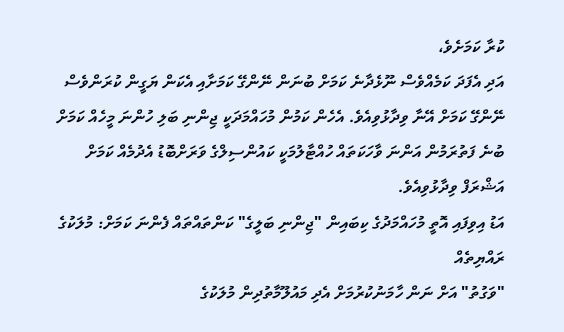ކުރާ ކަމަށެވެ،
އަދި އެފަދަ ކަމެއްވެސް ނޫޅެދާނެ ކަމަށް ބުނަން ނޭންގޭ ކަމަށާއި އެކަން ޔަގީން ކުރަންވެސް ނޭންގޭ ކަމަށް އޭނާ ވިދާޅުވިއެވެ. އެހެން ކަމުން މުހައްމަދަކީ ޖިންނި ބަލި ހުންނަ މީހެއް ކަމަށް ބުނެ ފަތުރަމުން އަންނަ ވާހަކަތައް ހުއްޓާލުމަކީ ކައުންސިލްގެ ވަރަށްބޮޑު އެދުމެއް ކަމަށް އަޝްރަފް ވިދާޅުވިއެވެ.
އަޑު އިވިފައި އޮތީ މުހައްމަދުގެ ކިބައިން "ޖިންނި ބަލީގެ" ކަންތައްތައް ފެންނަ ކަމަށް: މުލަކުގެ ރައްޔިތެއް
"ވަގުތު" އަށް ނަން ހާމަނުކުރުމަށް އެދި މައުލޫމާތުދިން މުލަކުގެ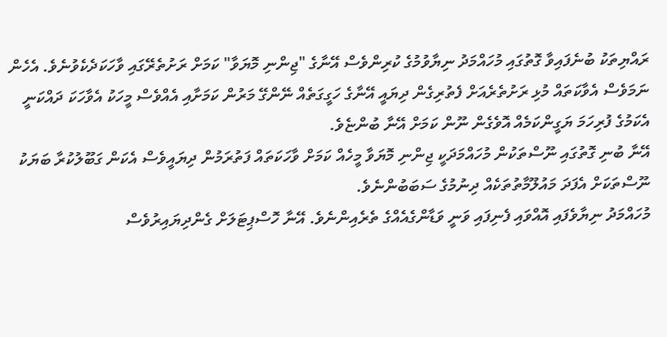ރައްޔިތަކު ބުނެފައިވާ ގޮތުގައި މުހައްމަދު ނިޔާވުމުގެ ކުރިންވެސް އޭނާގެ "ޖިންނި މޮޔަވާ" ކަމަށް ރަށުތެރޭގައި ވާހަކަދެކެވުނެވެ. އެހެން ނަމަވެސް އެވާކަތައް މުޅި ރަށުތެރެއަށް ފެތުރިގެން ދިޔައީ އޭނާގެ ހަގީގަތެއް ނޭންގޭ މަރުން ކަމަށާއި އެއްވެސް މީހަކު އެވާހަކަ ދައްކަނީ އެކަމުގެ ފުރިހަމަ ޔަގީންކަމެއް އޮވެގެން ނޫން ކަމަށް އޭނާ ބުންޏެވެ.
އޭނާ ބުނި ގޮތުގައި ނޫސްތަކުން މުހައްމަދަކީ ޖިންނި މޮޔަވާ މީހެއް ކަމަށް ވާހަކަތައް ފަތުރަމުން ދިޔައީވެސް އެކަން ގަބޫލުކުރާ ބަޔަކު ނޫސްތަކަށް އެފަދަ މައުލޫމާތުތަކެއް ދިނުމުގެ ސަބަބުންނެވެ.
މުހައްމަދު ނިޔާވެފައި އޮއްވައި ފެނިފައި ވަނީ ވަޑާންގެއެއްގެ ތެރެއިންނެވެ. އޭނާ ހޮސްޕިޓަލަށް ގެންދިޔައިރުވެސް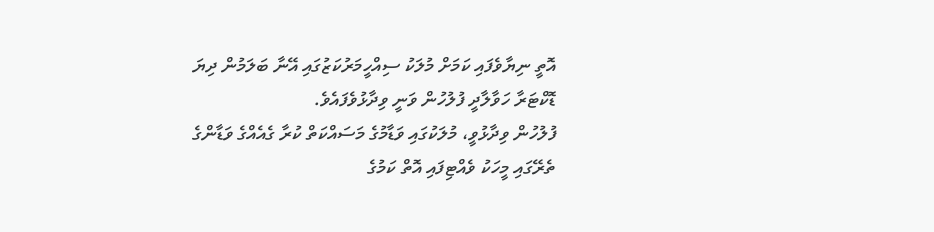އޮތީ ނިޔާވެފައި ކަމަށް މުލަކު ސިއްހީމަރުކަޒުގައި އޭނާ ބަލަމުން ދިޔަ ޑޮކްޓަރާ ހަވާލާދީ ފުލުހުން ވަނީ ވިދާޅުވެފައެވެ.
ފުލުހުން ވިދާޅުވީ، މުލަކުގައި ވަޑާމުގެ މަސައްކަތް ކުރާ ގެއެއްގެ ވަޑާންގެ ތެރޭގައި މީހަކު ވެއްޓިފައި އޮތް ކަމުގެ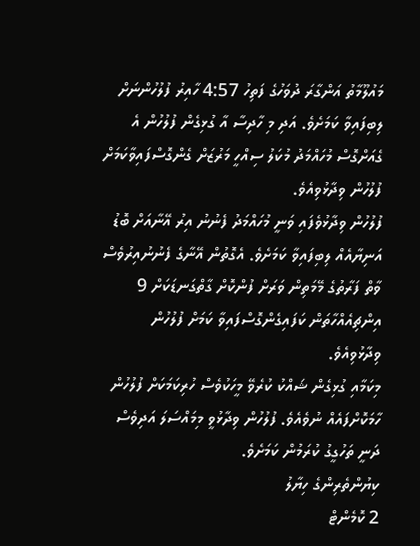މައުލޫމާތު އަންގާރަ ދުވަހުގެ ފަތިހު 4:57 ހާއިރު ފުލުހުންނަށް ލިބިފައިވާ ކަމަށެވެ. އަދި މި ހާދިސާ އާ ގުޅިގެން ފުލުހުން އެ ގެއަށްގޮސް މުހައްމަދު މުކަލު ސިއްހީ މަރުޒަށް ގެންގޮސްފައިވާކަމަށް ފުލުހުން ވިދާޅުވިއެވެ.
ފުލުހުން ވިދާޅުވެފައި ވަނީ މުހައްމަދު ފެނުނު އިރު އޭނާއަށް ބޮޑު އަނިޔާއެއް ލިބިފައިވާ ކަމަށެވެ. އެގޮތުން އޭނާގެ ފެނުނުއިރުވެސް ވާތް ފަރާތުގެ މޭމަތިން ވަރަށް ފުންކޮށް ގާތްގަނޑަކަށް 9 އިންޗިއެއްހާތަން ކަފައިގެންގޮސްފައިވާ ކަމަށް ފުލުހުން ވިދާޅުވިއެވެ.
މިކަމާއި ގުޅިގެން ޝައްކު ކުރެވޭ މީހަކުވެސް ހުރިކަމަކަށް ފުލުހުން ހާމަކޮށްފައެއް ނުވެއެވެ. ފުލުހުން ވިދާޅުވީ މިމައްސަލަ އަދިވެސް ދަނީ ތަހުގީގު ކުރަމުން ކަމަށެވެ.
ކިޔުންތެރިންގެ ހިޔާލު
2 ކޮމެންޓް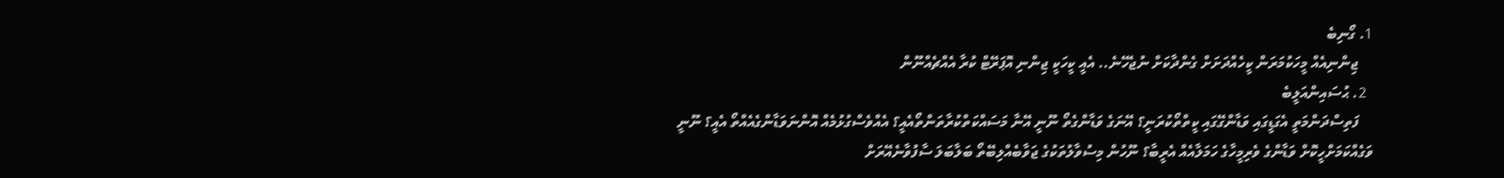1. ގޯނިބެ
    ޖިންނިއެއް މީހަކުމަރަން ކީހެއްދަށަށް ގެންދާކަށް ނުޖެހޭނެ.. އެއީ ކީހަކީ ޖިންނި އޮޕަރޭޓް ކުރާ އެއްޗެއްނޫން
  2. ޙުސައިންއަލީބެ
    ފަތިސްދަންމަތީ އެގަޑީގައި ވަޑާންގޭގައި ކީތްތޯކުރަނީ؟ އޭނަގެ ވަޑާންގެތޯ ނޫނީ އޭނާ މަސައްކަތްކުރާތަންތޯއެއީ؟ އެއްވެސްގުޅުމެއް އޮންނަވަޑާންގެއެއްތޯ އެއީ؟ ނޫނީ ވަގެއްކަމަށްހީކޮށް ވަޑާންގެ ވެރިމީހާގެ ހަމަލާއެއް އެރީބާ؟ ނޫހުން މިސުވާލުތަކުގެ ޖަވާބެއްލިބޭތޯ ބަލާބަލަ ސާފުވާނެއޭރަށް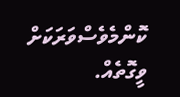ކޮންމެވެސްވަރަކަށް ވީގޮތެއް.